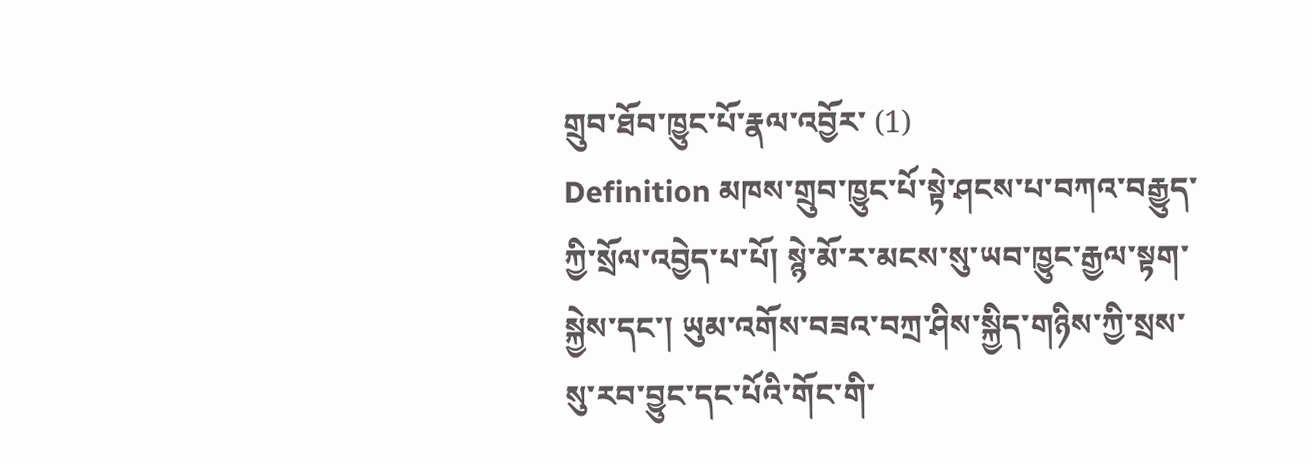གྲུབ་ཐོབ་ཁྱུང་པོ་རྣལ་འབྱོར་ (1)
Definition མཁས་གྲུབ་ཁྱུང་པོ་སྟེ་ཤངས་པ་བཀའ་བརྒྱུད་ཀྱི་སྲོལ་འབྱེད་པ་པོ། སྙེ་མོ་ར་མངས་སུ་ཡབ་ཁྱུང་རྒྱལ་སྟག་སྐྱེས་དང་། ཡུམ་འགོས་བཟའ་བཀྲ་ཤིས་སྐྱིད་གཉིས་ཀྱི་སྲས་སུ་རབ་བྱུང་དང་པོའི་གོང་གི་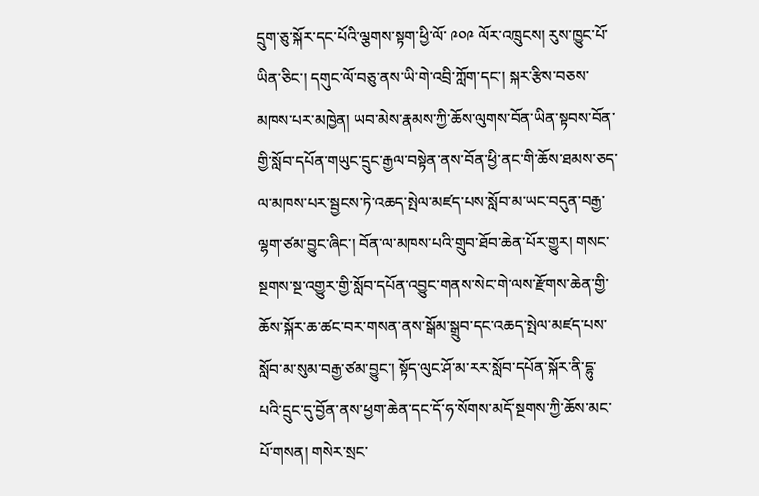དྲུག་ཅུ་སྐོར་དང་པོའི་ལྕགས་སྟག་ཕྱི་ལོ་ ༩༠༩ ལོར་འཁྲུངས། རུས་ཁྱུང་པོ་ཡིན་ཅིང་། དགུང་ལོ་བཅུ་ནས་ཡི་གེ་འབྲི་ཀློག་དང་། སྐར་རྩིས་བཅས་མཁས་པར་མཁྱེན། ཡབ་མེས་རྣམས་ཀྱི་ཆོས་ལུགས་བོན་ཡིན་སྟབས་བོན་གྱི་སློབ་དཔོན་གཡུང་དྲུང་རྒྱལ་བསྟེན་ནས་བོན་ཕྱི་ནང་གི་ཆོས་ཐམས་ཅད་ལ་མཁས་པར་སྦྱངས་ཏེ་འཆད་སྤེལ་མཛད་པས་སློབ་མ་ཡང་བདུན་བརྒྱ་ལྷག་ཙམ་བྱུང་ཞིང་། བོན་ལ་མཁས་པའི་གྲུབ་ཐོབ་ཆེན་པོར་གྱུར། གསང་སྔགས་སྔ་འགྱུར་གྱི་སློབ་དཔོན་འབྱུང་གནས་སེང་གེ་ལས་རྫོགས་ཆེན་གྱི་ཆོས་སྐོར་ཆ་ཚང་བར་གསན་ནས་སྒོམ་སྒྲུབ་དང་འཆད་སྤེལ་མཛད་པས་སློབ་མ་སུམ་བརྒྱ་ཙམ་བྱུང་། སྟོད་ལུང་ཤོ་མ་རར་སློབ་དཔོན་སྐོར་ནི་དྷུ་པའི་དྲུང་དུ་བྱོན་ནས་ཕྱག་ཆེན་དང་དོ་ཧ་སོགས་མདོ་སྔགས་ཀྱི་ཆོས་མང་པོ་གསན། གསེར་སྲང་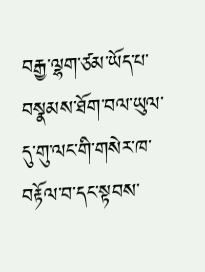བརྒྱ་ལྷག་ཙམ་ཡོད་པ་བསྣམས་ཐོག་བལ་ཡུལ་དུ་གུ་ལང་གི་གསེར་ཁ་བརྟོལ་བ་དང་སྟབས་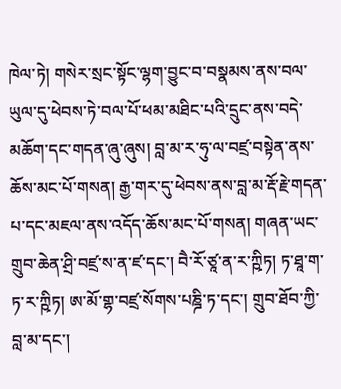ཁེལ་ཏེ། གསེར་སྲང་སྟོང་ལྷག་བྱུང་བ་བསྣམས་ནས་བལ་ཡུལ་དུ་ཕེབས་ཏེ་བལ་པོ་ཕམ་མཐིང་པའི་དྲུང་ནས་བདེ་མཆོག་དང་གདན་ཞུ་ཞུས། བླ་མ་ར་ཧུ་ལ་བཛྲ་བསྟེན་ནས་ཆོས་མང་པོ་གསན། རྒྱ་གར་དུ་ཕེབས་ནས་བླ་མ་རྡོ་རྗེ་གདན་པ་དང་མཇལ་ནས་འདོད་ཆོས་མང་པོ་གསན། གཞན་ཡང་གྲུབ་ཆེན་ཤྲི་བཛྲ་ས་ན་ཛ་དང་། བཻ་རོ་ཙཱ་ན་ར་ཀྵིཏ། ཏ་ཐཱ་ག་ཏ་ར་ཀྵིཏ། ཨ་མོ་གྷ་བཛྲ་སོགས་པཎྜི་ཏ་དང་། གྲུབ་ཐོབ་ཀྱི་བླ་མ་དང་།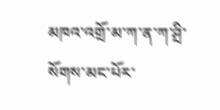མཁའ་འགྲོ་མ་ཀ་ན་ཀ་ཤྲི་སོགས་མང་པོར་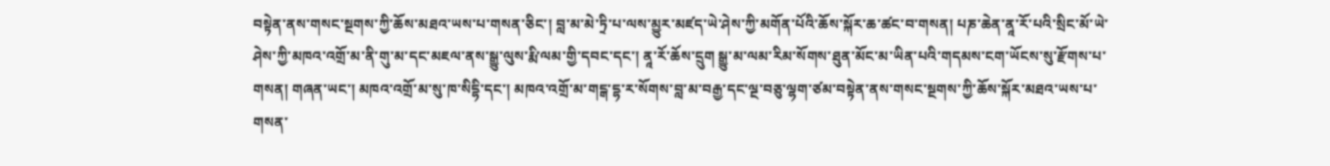བསྟེན་ནས་གསང་སྔགས་ཀྱི་ཆོས་མཐའ་ཡས་པ་གསན་ཅིང་། བླ་མ་མེ་ཏྲི་པ་ལས་མྱུར་མཛད་ཡེ་ཤེས་ཀྱི་མགོན་པོའི་ཆོས་སྐོར་ཆ་ཚང་བ་གསན། པཎ་ཆེན་ནཱ་རོ་པའི་སྲིང་མོ་ཡེ་ཤེས་ཀྱི་མཁའ་འགྲོ་མ་ནི་གུ་མ་དང་མཇལ་ནས་སྒྱུ་ལུས་རྨི་ལམ་གྱི་དབང་དང་། ནཱ་རོ་ཆོས་དྲུག སྒྱུ་མ་ལམ་རིམ་སོགས་ཐུན་མོང་མ་ཡིན་པའི་གདམས་ངག་ཡོངས་སུ་རྫོགས་པ་གསན། གཞན་ཡང་། མཁའ་འགྲོ་མ་སུ་ཁ་སིདྷི་དང་། མཁའ་འགྲོ་མ་གངྒ་དྷ་ར་སོགས་བླ་མ་བརྒྱ་དང་ལྔ་བཅུ་ལྷག་ཙམ་བསྟེན་ནས་གསང་སྔགས་ཀྱི་ཆོས་སྐོར་མཐའ་ཡས་པ་གསན་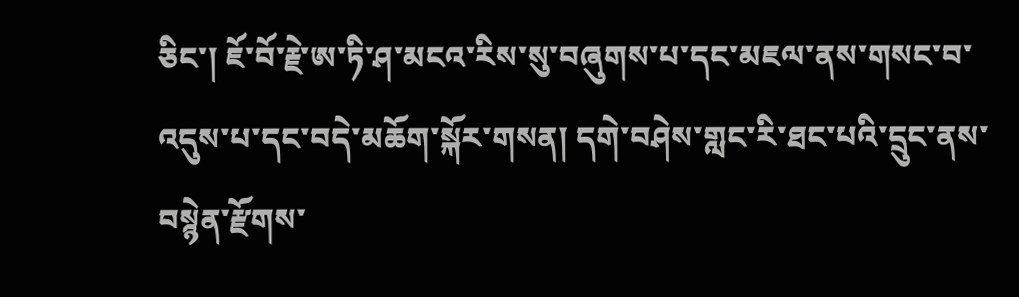ཅིང་། ཇོ་བོ་རྗེ་ཨ་ཏི་ཤ་མངའ་རིས་སུ་བཞུགས་པ་དང་མཇལ་ནས་གསང་བ་འདུས་པ་དང་བདེ་མཆོག་སྐོར་གསན། དགེ་བཤེས་གླང་རི་ཐང་པའི་དྲུང་ནས་བསྙེན་རྫོགས་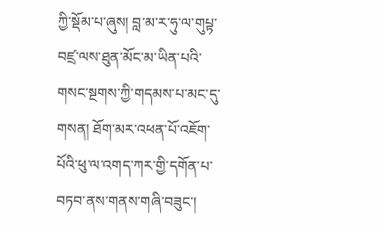ཀྱི་སྡོམ་པ་ཞུས། བླ་མ་ར་ཧུ་ལ་གུཔྟ་བཛྲ་ལས་ཐུན་མོང་མ་ཡིན་པའི་གསང་སྔགས་ཀྱི་གདམས་པ་མང་དུ་གསན། ཐོག་མར་འཕན་པོ་འཇོག་པོའི་ཕུ་ལ་འགད་ཀར་གྱི་དགོན་པ་བཏབ་ནས་གནས་གཞི་བཟུང་།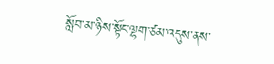སློབ་མ་ཉིས་སྟོང་ལྷག་ཙམ་འདུས་ནས་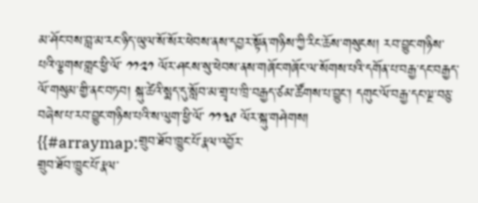མ་ཤོང་བས་བླ་མ་རང་ཉིད་ཡུལ་སོ་སོར་ཕེབས་ནས་དབྱར་སྟོན་གཉིས་ཀྱི་རིང་ཆོས་གསུངས། རབ་བྱུང་གཉིས་པའི་ལྕགས་གླང་ཕྱི་ལོ་ ༡༡༢༡ ལོར་ཤངས་སུ་ཕེབས་ནས་གཞོང་གཞོང་ལ་སོགས་པའི་དགོན་པ་བརྒྱ་དང་བརྒྱད་ལོ་གསུམ་གྱི་ནང་བཏབ། སྐུ་ཚེའི་སྨད་དུ་སློབ་མ་གྲྭ་པ་ཁྲི་བརྒྱད་ཙམ་ཚོགས་པ་བྱུང་། དགུང་ལོ་བརྒྱ་དང་ལྔ་བཅུ་བཞེས་པ་རབ་བྱུང་གཉིས་པའི་ས་ལུག་ཕྱི་ལོ་ ༡༡༣༩ ལོར་སྐུ་གཤེགས།
{{#arraymap:གྲུབ་ཐོབ་ཁྱུང་པོ་རྣལ་འབྱོར་
གྲུབ་ཐོབ་ཁྱུང་པོ་རྣལ་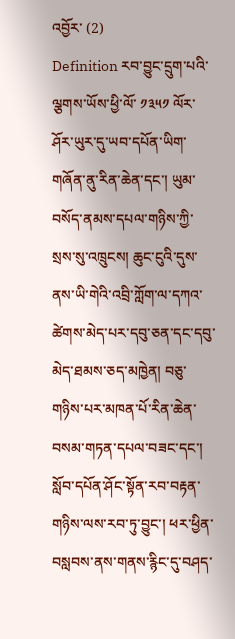འབྱོར་ (2)
Definition རབ་བྱུང་དྲུག་པའི་ལྕགས་ཡོས་ཕྱི་ལོ་ ༡༣༥༡ ལོར་ཤོར་ཡུར་དུ་ཡབ་དཔོན་ཡིག་གཞོན་ནུ་རིན་ཆེན་དང་། ཡུམ་བསོད་ནམས་དཔལ་གཉིས་ཀྱི་སྲས་སུ་འཁྲུངས། ཆུང་ངུའི་དུས་ནས་ཡི་གེའི་འབྲི་ཀློག་ལ་དཀའ་ཚེགས་མེད་པར་དབུ་ཅན་དང་དབུ་མེད་ཐམས་ཅད་མཁྱེན། བཅུ་གཉིས་པར་མཁན་པོ་རིན་ཆེན་བསམ་གཏན་དཔལ་བཟང་དང་། སློབ་དཔོན་ཤོང་སྟོན་རབ་བརྟན་གཉིས་ལས་རབ་ཏུ་བྱུང་། ཕར་ཕྱིན་བསླབས་ནས་གནས་རྙིང་དུ་བཤད་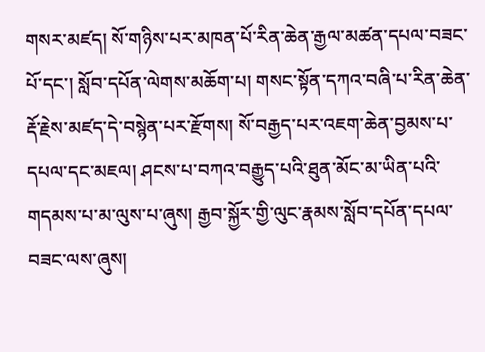གསར་མཛད། སོ་གཉིས་པར་མཁན་པོ་རིན་ཆེན་རྒྱལ་མཚན་དཔལ་བཟང་པོ་དང་། སློབ་དཔོན་ལེགས་མཆོག་པ། གསང་སྟོན་དཀའ་བཞི་པ་རིན་ཆེན་རྡོ་རྗེས་མཛད་དེ་བསྙེན་པར་རྫོགས། སོ་བརྒྱད་པར་འཇག་ཆེན་བྱམས་པ་དཔལ་དང་མཇལ། ཤངས་པ་བཀའ་བརྒྱུད་པའི་ཐུན་མོང་མ་ཡིན་པའི་གདམས་པ་མ་ལུས་པ་ཞུས། རྒྱབ་སྐྱོར་གྱི་ལུང་རྣམས་སློབ་དཔོན་དཔལ་བཟང་ལས་ཞུས།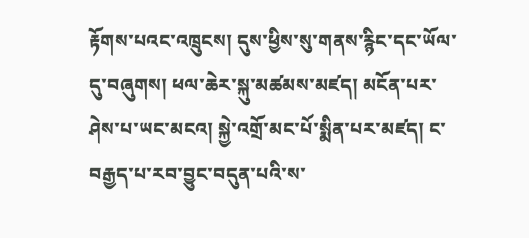རྟོགས་པའང་འཁྲུངས། དུས་ཕྱིས་སུ་གནས་རྙིང་དང་ཡོལ་དུ་བཞུགས། ཕལ་ཆེར་སྐུ་མཚམས་མཛད། མངོན་པར་ཤེས་པ་ཡང་མངའ། སྐྱེ་འགྲོ་མང་པོ་སྨིན་པར་མཛད། ང་བརྒྱད་པ་རབ་བྱུང་བདུན་པའི་ས་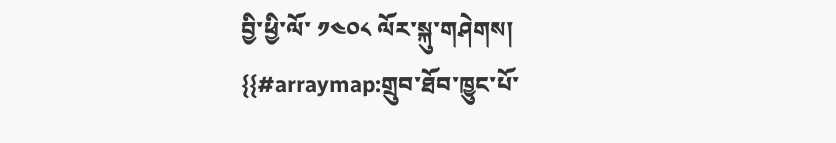བྱི་ཕྱི་ལོ་ ༡༤༠༨ ལོར་སྐུ་གཤེགས།
{{#arraymap:གྲུབ་ཐོབ་ཁྱུང་པོ་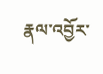རྣལ་འབྱོར་